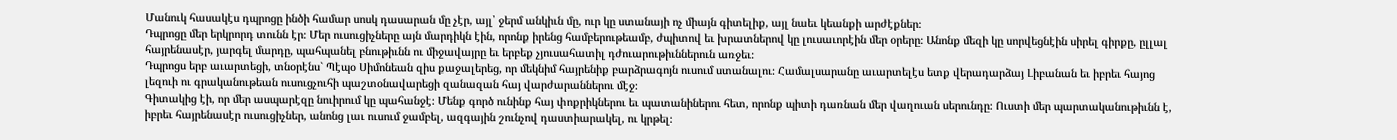Մանուկ հասակէս դպրոցը ինծի համար սոսկ դասարան մը չէր, այլ՝ ջերմ անկիւն մը, ուր կը ստանայի ոչ միայն գիտելիք, այլ նաեւ կեանքի արժէքներ։
Դպրոցը մեր երկրորդ տունն էր։ Մեր ուսուցիչները այն մարդիկն էին, որոնք իրենց համբերութեամբ, ժպիտով եւ խրատներով կը լուսաւորէին մեր օրերը։ Անոնք մեզի կը սորվեցնէին սիրել գիրքը, ըլլալ հայրենասէր, յարգել մարդը, պահպանել բնութիւնն ու միջավայրը եւ երբեք չյուսահատիլ դժուարութիւններուն առջեւ։
Դպրոցս երբ աւարտեցի, տնօրէնս` Պէպօ Սիմոնեան զիս քաջալերեց, որ մեկնիմ հայրենիք բարձրագոյն ուսում ստանալու։ Համալսարանը աւարտելէս ետք վերադարձայ Լիբանան եւ իբրեւ հայոց լեզուի ու գրականութեան ուսուցչուհի պաշտօնավարեցի զանազան հայ վարժարաններու մէջ։
Գիտակից էի, որ մեր ասպարէզը նուիրում կը պահանջէ։ Մենք գործ ունինք հայ փոքրիկներու եւ պատանիներու հետ, որոնք պիտի դառնան մեր վաղուան սերունդը։ Ուստի մեր պարտականութիւնն է, իբրեւ հայրենասէր ուսուցիչներ, անոնց լաւ ուսում ջամբել, ազգային շունչով դաստիարակել, ու կրթել։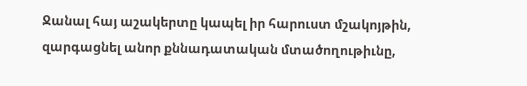Ջանալ հայ աշակերտը կապել իր հարուստ մշակոյթին, զարգացնել անոր քննադատական մտածողութիւնը,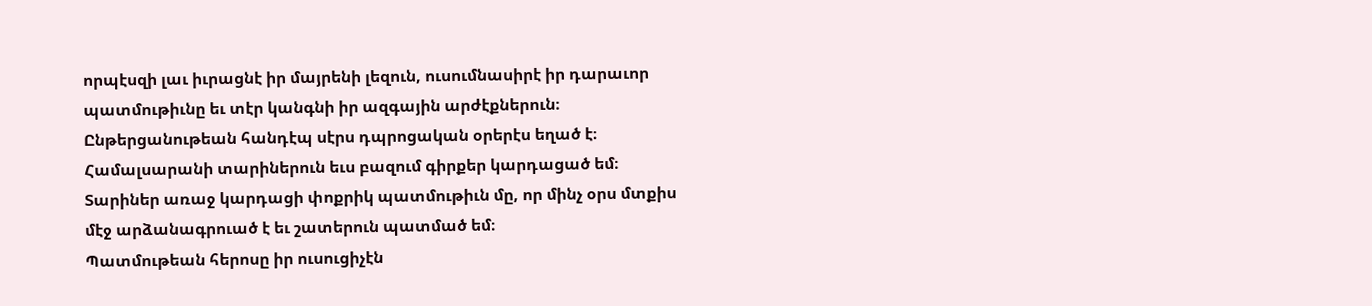որպէսզի լաւ իւրացնէ իր մայրենի լեզուն, ուսումնասիրէ իր դարաւոր պատմութիւնը եւ տէր կանգնի իր ազգային արժէքներուն։
Ընթերցանութեան հանդէպ սէրս դպրոցական օրերէս եղած է։ Համալսարանի տարիներուն եւս բազում գիրքեր կարդացած եմ։
Տարիներ առաջ կարդացի փոքրիկ պատմութիւն մը, որ մինչ օրս մտքիս մէջ արձանագրուած է եւ շատերուն պատմած եմ։
Պատմութեան հերոսը իր ուսուցիչէն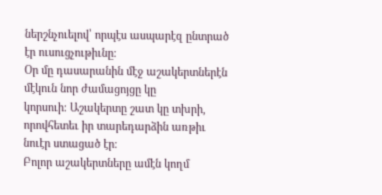ներշնչուելով՝ որպէս ասպարէզ ընտրած էր ուսուցչութիւնը։
Օր մը դասարանին մէջ աշակերտներէն մէկուն նոր ժամացոյցը կը
կորսուի։ Աշակերտը շատ կը տխրի, որովհետեւ իր տարեդարձին առթիւ
նուէր ստացած էր։
Բոլոր աշակերտները ամէն կողմ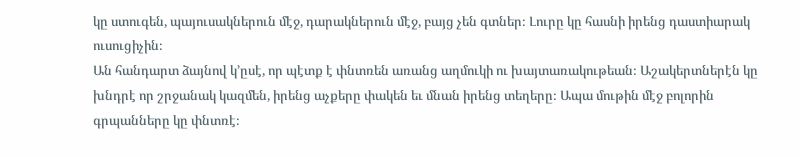կը ստուգեն, պայուսակներուն մէջ, դարակներուն մէջ, բայց չեն գտներ։ Լուրը կը հասնի իրենց դաստիարակ ուսուցիչին։
Ան հանդարտ ձայնով կ’ըսէ, որ պէտք է փնտռեն առանց աղմուկի ու խայտառակութեան։ Աշակերտներէն կը խնդրէ որ շրջանակ կազմեն, իրենց աչքերը փակեն եւ մնան իրենց տեղերը։ Ապա մութին մէջ բոլորին գրպանները կը փնտռէ։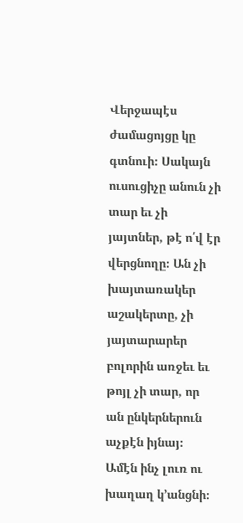Վերջապէս ժամացոյցը կը գտնուի։ Սակայն ուսուցիչը անուն չի տար եւ չի յայտներ, թէ ո՛վ էր վերցնողը։ Ան չի խայտառակեր աշակերտը, չի յայտարարեր բոլորին առջեւ եւ թոյլ չի տար, որ ան ընկերներուն աչքէն իյնայ։ Ամէն ինչ լուռ ու խաղաղ կ’անցնի։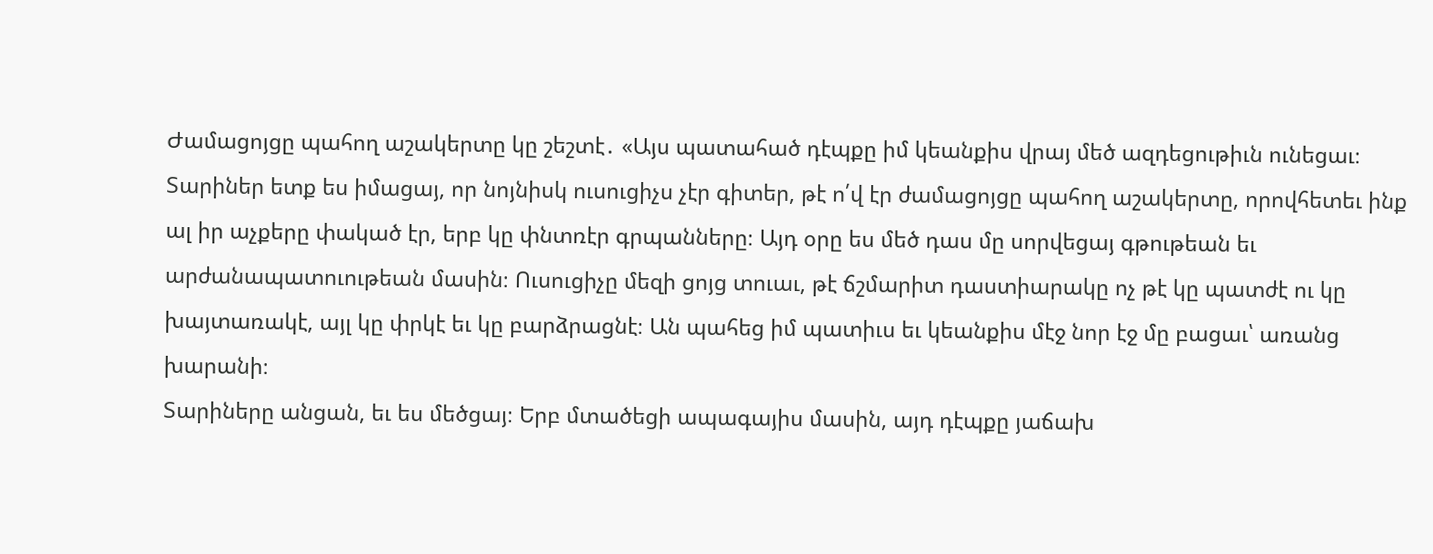Ժամացոյցը պահող աշակերտը կը շեշտէ․ «Այս պատահած դէպքը իմ կեանքիս վրայ մեծ ազդեցութիւն ունեցաւ։ Տարիներ ետք ես իմացայ, որ նոյնիսկ ուսուցիչս չէր գիտեր, թէ ո՛վ էր ժամացոյցը պահող աշակերտը, որովհետեւ ինք ալ իր աչքերը փակած էր, երբ կը փնտռէր գրպանները։ Այդ օրը ես մեծ դաս մը սորվեցայ գթութեան եւ արժանապատուութեան մասին։ Ուսուցիչը մեզի ցոյց տուաւ, թէ ճշմարիտ դաստիարակը ոչ թէ կը պատժէ ու կը խայտառակէ, այլ կը փրկէ եւ կը բարձրացնէ։ Ան պահեց իմ պատիւս եւ կեանքիս մէջ նոր էջ մը բացաւ՝ առանց խարանի։
Տարիները անցան, եւ ես մեծցայ։ Երբ մտածեցի ապագայիս մասին, այդ դէպքը յաճախ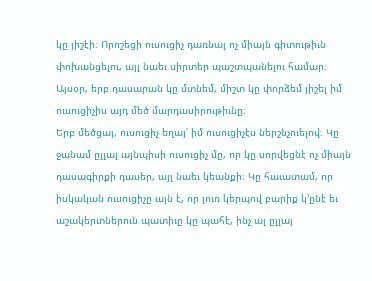կը յիշէի։ Որոշեցի ուսուցիչ դառնալ ոչ միայն գիտութիւն փոխանցելու, այլ նաեւ սիրտեր պաշտպանելու համար։ Այսօր, երբ դասարան կը մտնեմ, միշտ կը փորձեմ յիշել իմ ուսուցիչիս այդ մեծ մարդասիրութիւնը։
Երբ մեծցայ, ուսուցիչ եղայ՝ իմ ուսուցիչէս ներշնչուելով։ Կը ջանամ ըլլալ այնպիսի ուսուցիչ մը, որ կը սորվեցնէ ոչ միայն դասագիրքի դասեր, այլ նաեւ կեանքի։ Կը հաւատամ, որ իսկական ուսուցիչը այն է, որ լուռ կերպով բարիք կ’ընէ եւ աշակերտներուն պատիւը կը պահէ, ինչ ալ ըլլայ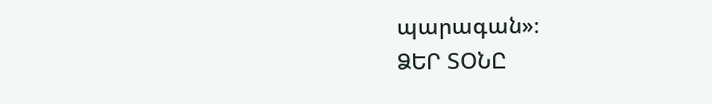պարագան»։
ՁԵՐ ՏՕՆԸ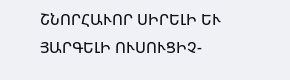ՇՆՈՐՀԱՒՈՐ ՍԻՐԵԼԻ ԵՒ ՅԱՐԳԵԼԻ ՈՒՍՈՒՑԻՉ-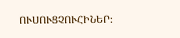ՈՒՍՈՒՑՉՈՒՀԻՆԵՐ։